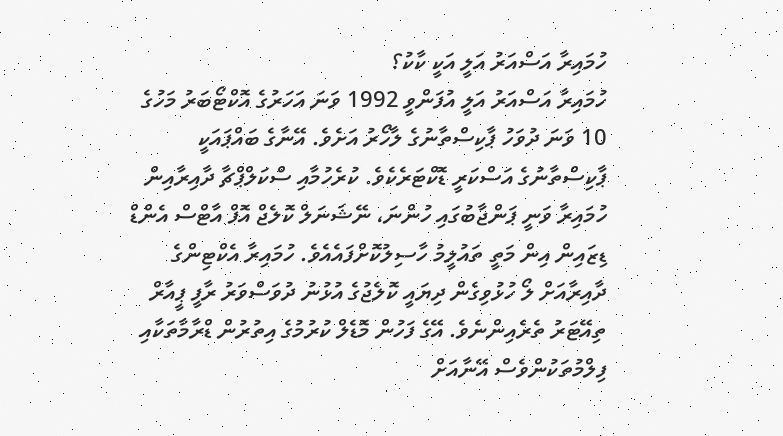ހުމައިރާ އަސްއަރު އަލީ އަކީ ކާކު؟
ހުމައިރާ އަސްއަރު އަލީ އުފަންވީ 1992 ވަނަ އަހަރުގެ އޮކްޓޯބަރު މަހުގެ 10 ވަނަ ދުވަހު ޕާކިސްތާނުގެ ލާހޯރު އަށެވެ. އޭނާގެ ބައްޕައަކީ ޕާކިސްތާނުގެ އަސްކަރީ ޑޮކްޓަރެކެވެ. ކުރެހުމާއި ސްކަލްޕްޗާ ދާއިރާއިން ހުމައިރާ ވަނީ ޕަންޖާބުގައި ހުންނަ، ނޭޝަނަލް ކޮލެޖް އޮފް އާޓްސް އެންޑް ޑިޒައިން އިން މަތީ ތައުލީމު ހާސިލުކޮށްފައެއެވެ. ހުމައިރާ އެކްޓިންގެ ދާއިރާއަށް ލޯ ހުޅުވިގެން ދިޔައީ ކޮލެޖުގެ އުޅުނު ދުވަސްވަރު ރާފީ ޕީއާރް ތިއޭޓަރު ތެރެއިންނެވެ. އޭގެ ފަހުން މޮޑެލް ކުރުމުގެ އިތުރުން ޑްރާމާތަކާއި ފިލްމުތަކުންވެސް އޭނާއަށް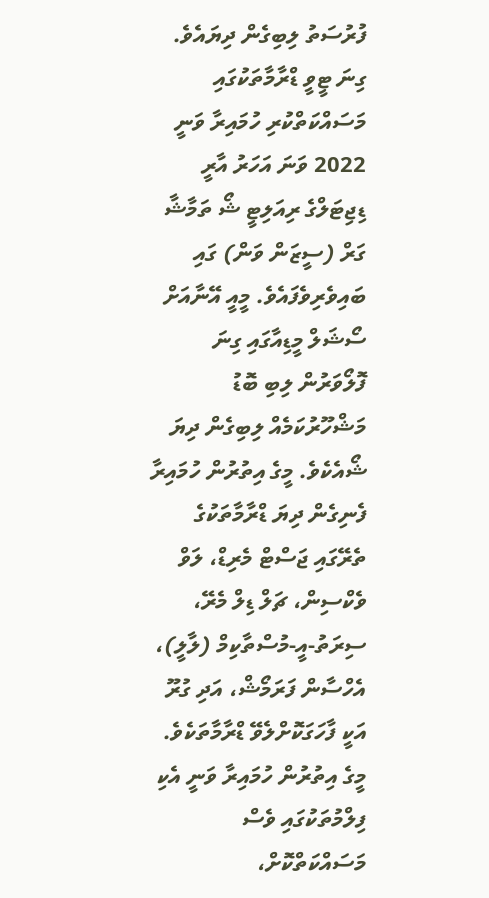ފުރުސަތު ލިބިގެން ދިޔައެވެ.
ގިނަ ޓީވީ ޑްރާމާތަކުގައި މަސައްކަތްކުރި ހުމައިރާ ވަނީ 2022 ވަނަ އަހަރު އާރީ ޑިޖިޓަލްގެ ރިއަލިޓީ ޝޯ ތަމާޝާ ގަރް (ސީޒަން ވަން) ގައި ބައިވެރިވެފައެވެ. މީއީ އޭނާއަށް ސޯޝަލް މީޑިއާގައި ގިނަ ފޮލޯވަރުން ލިބި ބޮޑު މަޝްހޫރުކަމެއް ލިބިގެން ދިޔަ ޝޯއެކެވެ. މީގެ އިތުރުން ހުމައިރާ ފެނިގެން ދިޔަ ޑްރާމާތަކުގެ ތެރޭގައި ޖަސްޓް މެރިޑް، ލަވް ވެކްސިން، ޗަލް ޑިލް މެރޭ، ސިރަތު-އީ-މުސްތާކިމް (ލާލީ)، އެހްސާން ފަރަމޯޝް، އަދި ގުރޫ އަކީ ފާހަގަކޮށްލެވޭ ޑްރާމާތަކެވެ. މީގެ އިތުރުން ހުމައިރާ ވަނީ އެކި ފިލްމުތަކުގައި ވެސް މަސައްކަތްކޮށް،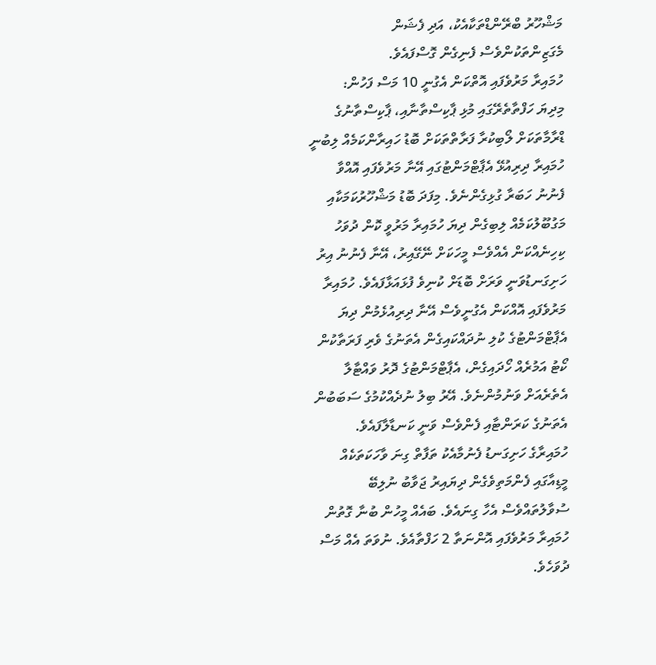މަޝްހޫރު ބްރޭންޑްތަކާއެކު، އަދި ފެޝަން މެގަޒިންތަކުންވެސް ފެނިގެން ގޮސްފައެވެ.
ހުމައިރާ މަރުވެފައި އޮތްކަން އެގުނީ 10 މަސް ފަހުން:
މިދިޔަ ހަފްތާތެރޭގައި މުޅި ޕާކިސްތާނާއި، ޕާކިސްތާނުގެ ޑްރާމާތަކަށް ލޯބިކުރާ ފަރާތްތަކަށް ބޮޑު ހައިރާންކަމެއް ލިބުނީ ހުމައިރާ ދިރިއުޅޭ އެޕާޓްމަންޓުގައި އޭނާ މަރުވެފައި އޮއްވާ ފެނުނު ހަބަރާ ގުޅިގެންނެވެ. މިފަދަ ބޮޑު މަޝްހޫރުކަމަކާއި މަގުބޫލުކަމެއް ލިބިގެން ދިޔަ ހުމައިރާ މަރުވީ ކޮން ދުވަހު ކިހިނެއްކަން އެއްވެސް މީހަކަށް ނޭގޭއިރު، އޭނާ ފެނުނު އިރު ހަށިގަނޑުވަނީ ވަރަށް ބޮޑަށް ކުނިވެ ފުޅައަޅާފައެވެ. ހުމައިރާ މަރުވެފައި އޮއްކަން އެގުނީވެސް އޭނާ ދިރިއުޅެމުން ދިޔަ އެޕާޓްމަންޓުގެ ކުލި ނުދައްކައިގެން އެތަނުގެ ވެރި ފަރަތާކުން ކޯޓު އަމުރެއް ހޯދައިގެން، އެޕާޓްމަންޓުގެ ދޮރު ވައްޓާލާ އެތެރެއަށް ވަނުމުންނެވެ. އޭރު ބިލު ނުދެއްކުމުގެ ސަބަބުން އެތަނުގެ ކަރަންޓާއި ފެންވެސް ވަނީ ކަނޑާލާފައެވެ.
ހުމައިރާގެ ހަށިގަނޑު ފެނުމާއެކު ތަފާތް ގިނަ ވާހަކަތަކެއް މީޑިއާގައި ފެންމަތިވެގެން ދިޔައިރު ޖަވާބު ނުލިބޭ ސުވާލުތައްވެސް އެހާ ގިނައެވެ. ބައެއް މީހުން ބުނާ ގޮތުން ހުމައިރާ މަރުވެފައި އޮންނަތާ 2 ހަފްތާއެވެ. ނުވަތަ އެއް މަސް ދުވަހެވެ.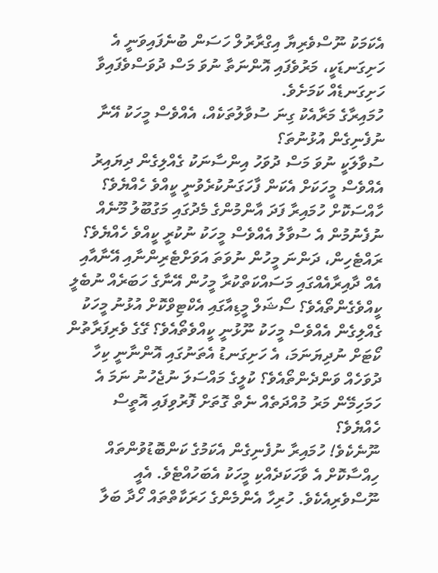އެކަމަކު ނޫސްވެރިޔާ އިގްރާރުލް ހަސަން ބުނެފައިވަނީ އެ ހަށިގަނޑަކީ، މަރުވެފައި އޮންނަތާ ނުވަ މަސް ދުވަސްވެފައިވާ ހަށިގަނޑެއް ކަމަށެވެ.
ހުމައިރާގެ މަރާއެކު ގިނަ ސުވާލުތަކެއް، އެއްވެސް މީހަކު އޭނާ ނުފެނިގެން އުޅުނުތަ؟
ސުވާލަކީ ނުވަ މަސް ދުވަހު އިންސާނަކު ގެއްލިގެން ދިޔައިރު އެއްވެސް މީހަކަށް އެކަން ފާހަގަނުކުރެވުނީ ކީއްވެ ހެއްޔެވެ؟ ހާއްސަކޮށް ހުމައިރާ ފަދަ އާންމުންގެ މެދުގައި މަގުބޫލު މޫނެއް ނުފެނުމުން އެ ސުވާލު އެއްވެސް މީހަކު ނުކުރީ ކީއްވެ ހެއްޔެވެ؟ ރައްޓެހިން، ދަންނަ މީހުން ނުވަތަ އަވަށްޓެރިންނާއި އޭނާއާއި އެއް ދާއިރާއެއްގައި މަސައްކަތްކުރާ މީހުން އޭނާގެ ހަބަރެއް ނުބެލީ ކީއްވެގެންތޯއެވެ؟ ސޯޝަލް މީޑިއާގައި އެކްޓިވްކޮށް އުޅުނު މީހަކު ގެއްލިގެން އެއްވެސް މީހަކު ނޫޅުނީ ކީއްވެތޯއެވެ؟ ގޭގެ ވެރިފަރާތުން ކޯޓަށް ނުދިޔަނަމަ، އެ ހަށިގަނޑު އެތަނުގައި އޮންނާނީ ކިހާ ދުވަހެއް ވަންދެންތޯއެވެ؟ ކުލީގެ މައްސަލަ ނުޖެހުނު ނަމަ އެ ހަމަހިމޭން މަރު މުއްދަތެއް ނެތް ގޮތަށް ފޮރުވިފައި އޮތީސް ހެއްޔެވެ؟
ނޫނެކެވެ! ހުމައިރާ ނުފެނިގެން އެކަމުގެ ކަންބޮޑުވުންތައް ހިއްސާކޮށް އެ ވާހަކަދެއްކި މީހަކު އެބަހުއްޓެވެ. އެއީ ނޫސްވެރިއެކެވެ. ހުރިހާ އެންމެންގެ ހަރަކާތްތައް ހޯދާ ބަލާ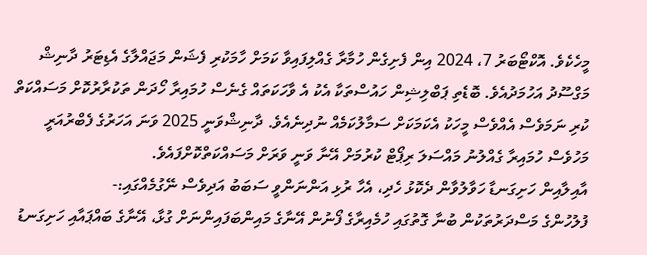މީހެކެވެ. އޮކްޓޯބަރު 7، 2024 އިން ފެށިގެން ހުމާރާ ގެއްލިފައިވާ ކަމަށް ހާމަކުރި ފެޝަން މަޖައްލާގެ އެޑިޓަރު ދާނިޝް މަގްސޫދު އަހުމަދުއެވެ. ބޮޑެތި ޕަބްލިޝިން ހައުސްތަކާ އެކު އެ ވާހަކަތައް ގެނެސް ހުމައިރާ ހޯދަން ތަކުރާރުކޮށް މަސައްކަތް ކުރި ނަމަވެސް އެއްވެސް މީހަކު އެކަމަކަށް ސަމާލުކަމެއް ނުދިނެއެވެ. ދާނިޝްވަނީ 2025 ވަނަ އަހަރުގެ ފެބްރުއަރީ މަހުވެސް ހުމައިރާ ގެއްލުނު މައްސަލަ ރިޕޯޓް ކުރުމަށް އޭނާ ވަނީ ވަރަށް މަސައްކަތްކޮށްފައެވެ.
އާއިލާއިން ހަށިގަނޑާ ހަވާލުވާން ދެކޮޅު ހެދި، އެހާ ރުޅި އަންނަންވީ ސަބަބު އަދިވެސް ނޭގުމެއްގައި:-
ފުލުހުންގެ މަސްދަރުތަކުން ބުނާ ގޮތުގައި ހުމެއިރާގެ ފޯނުން އޭނާގެ މައިންބަފައިންނަށް ގުޅާ، އޭނާގެ ބައްޕައާއި ހަށިގަނޑު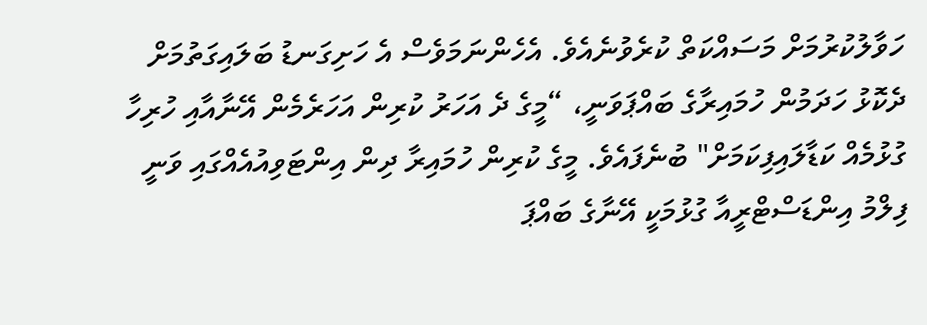ހަވާލުކުރުމަށް މަސައްކަތް ކުރެވުނެއެވެ. އެހެންނަމަވެސް އެ ހަށިގަނޑު ބަލައިގަތުމަށް ދެކޮޅު ހަދަމުން ހުމައިރާގެ ބައްޕަވަނީ، “މީގެ ދެ އަހަރު ކުރިން އަހަރެމެން އޭނާއާއި ހުރިހާ ގުޅުމެއް ކަޑާލައިފިކަމަށް" ބުނެފައެވެ. މީގެ ކުރިން ހުމައިރާ ދިން އިންޓަވިއުއެއްގައި ވަނީ ފިލްމު އިންޑަސްޓްރީއާ ގުޅުމަކީ އޭނާގެ ބައްޕަ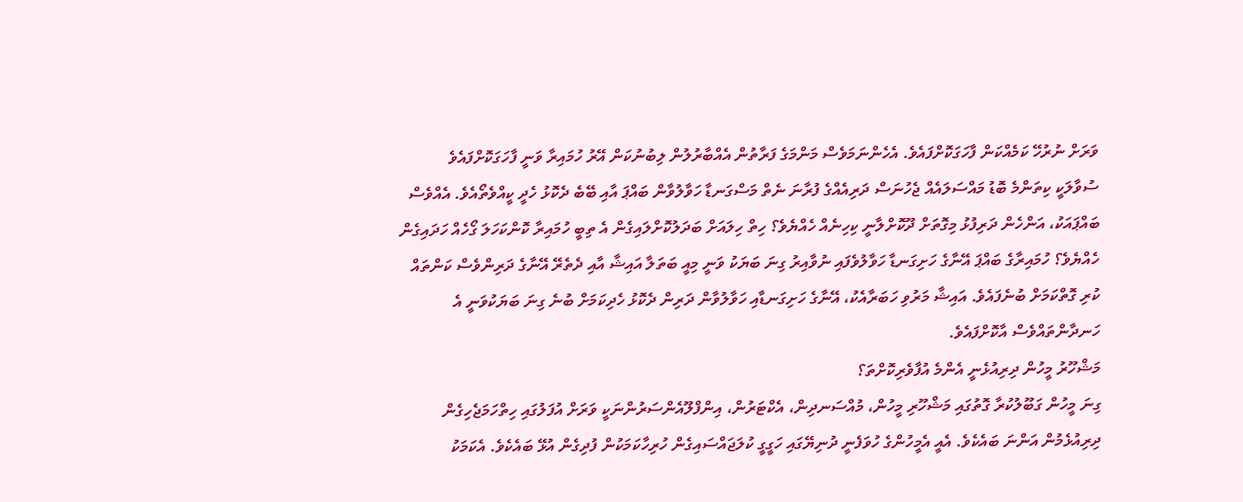ވަރަށް ނުރުހޭ ކަމެއްކަން ފާހަގަކޮށްފައެވެ. އެހެންނަމަވެސް މަންމަގެ ފަރާތުން އެއްބާރުލުން ލިބުނުކަން އޭރު ހުމައިރާ ވަނީ ފާހަގަކޮށްފައެވެ
ސުވާލަކީ ކިތަންމެ ބޮޑު މައްސަލައެއް ޖެހުނަސް ދަރިއެއްގެ ފުރާނަ ނެތް މަސްގަނޑާ ހަވާލުވާން ބައްޕަ އާއި ބޭބެ ދެކޮޅު ހެދީ ކީއްވެތޯއެވެ. އެއްވެސް ބައްޕައަކު، އަންހެން ދަރިފުޅު މިގޮތަށް ދޫކޮށްލާނީ ކިހިނެއް ހެއްޔެވެ؟ ހިތް ހިލައަށް ބަދަލުކޮށްލައިގެން އެ ތިބީ ހުމައިރާ ކޮންކަހަލަ ގޯހެއް ހަދައިގެން ހެއްޔެވެ؟ ހުމައިރާގެ ބައްޕަ އޭނާގެ ހަށިގަނޑާ ހަވާލުވެފައި ނުވާއިރު ގިނަ ބަޔަކު ވަނީ މިއީ ބަތަލާ އައިޝާ އާއި ދެތެރޭ އޭނާގެ ދަރިންވެސް ކަންތައް ކުރި ގޮތްކަމަށް ބުނެފައެވެ. އައިޝާ މަރުވި ހަބަރާއެކު، އޭނާގެ ހަށިގަނޑާއި ހަވާލުވާން ދަރިން ދެކޮޅު ހެދިކަމަށް ބުނެ ގިނަ ބަޔަކުވަނީ އެ ހަނދާންތައްވެސް އާކޮށްފައެވެ.
މަޝްހޫރު މީހުން ދިރިއުޅެނީ އެންމެ އުފާވެރިކޮށްތަ؟
ގިނަ މީހުން ގަބޫލުކުރާ ގޮތުގައި މަޝްހޫރި މީހުން، މުއްސަނދިން، އެކްޓަރުން، އިންފްލޫއެންސަރުންނަކީ ވަރަށް އުފަލުގައި ހިތްހަމަޖެހިގެން ދިރިއުޅެމުން އަންނަ ބައެކެވެ. އެއީ އެމީހުންގެ ހުވަފެނީ ދުނިޔޭގައި ހަގީގީ ކުލަޖައްސައިގެން ހުރިހާކަމަކުން ފުދިގެން އުޅޭ ބައެކެވެ. އެކަމަކު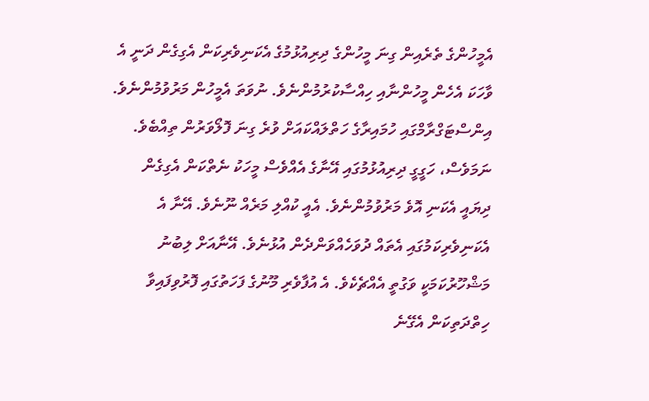އެމީހުންގެ ތެރެއިން ގިނަ މީހުންގެ ދިރިއުޅުމުގެ އެކަނިވެރިކަން އެގިގެން ދަނީ އެ ވާހަކަ އެހެން މީހުންނާއި ހިއްސާކުރުމުންނެވެ. ނުވަތަ އެމީހުން މަރުވުމުންނެވެ. އިންސްޓަގްރާމްގައި ހުމައިރާގެ ހަތްލައްކައަށް ވުރެ ގިނަ ފޮލޯވަރުން ތިއްބެވެ. ނަމަވެސް، ހަގީގީ ދިރިއުޅުމުގައި އޭނާގެ އެއްވެސް މީހަކު ނެތްކަން އެގިގެން ދިޔައީ އެކަނި އޮވެ މަރުވުމުންނެވެ. އެއީ ކުއްލި މަރެއް ނޫނެވެ. އޭނާ އެ އެކަނިވެރިކަމުގައި އެތައް ދުވަހެއްވަންދެން އުޅުނެވެ. އޭނާއަށް ލިބުނު މަޝްހޫރުކަމަކީ ވަގުތީ އެއްޗެކެވެ. އެ އުފާވެރި މޫނުގެ ފަހަތުގައި ފޮރުވިފައިވާ ހިތްދަތިކަން އެގޭނެ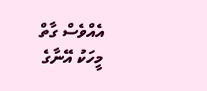އެއްވެސް ގާތް މީހަކު އޭނާގެ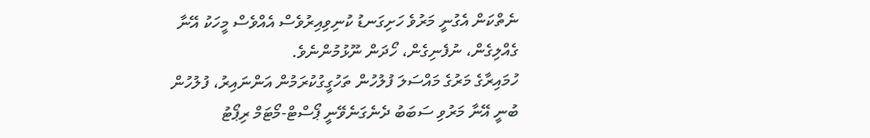ނެތްކަން އެގުނީ މަރުވެ ހަށިގަނޑު ކުނިވިއިރުވެސް އެއްވެސް މީހަކު އޭނާ ގެއްލިގެން، ނުފެނިގެން، ހޯދަން ނޫޅުމުންނެވެ.
ހުމައިރާގެ މަރުގެ މައްސަލަ ފުލުހުން ތަހުގީގުކުރަމުން އަންނައިރު، ފުލުހުން ބުނީ އޭނާ މަރުވި ސަބަބު ދެނެގަނެވޭނީ ޕޯސްޓް-މޯޓަމް ރިޕޯޓު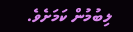ލިބުމުން ކަމަށެވެ.